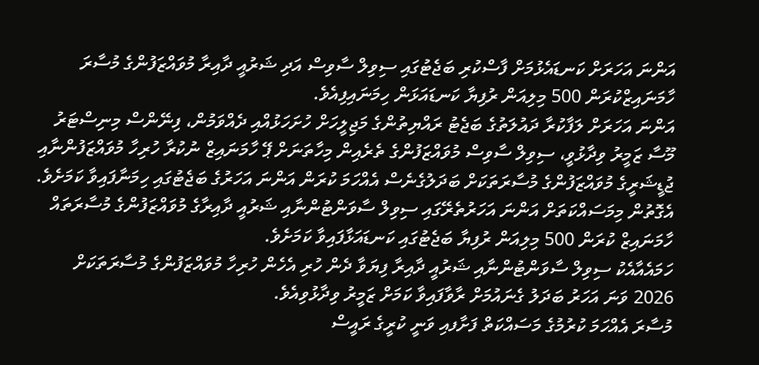އަންނަ އަހަރަށް ކަނޑައެޅުމަށް ފާސްކުރި ބަޖެޓުގައި ސިވިލް ސާވިސް އަދި ޝަރުއީ ދާއިރާ މުވައްޒަފުންގެ މުސާރަ ހާމަނައިޒްކުރަން 500 މިލިއަން ރުފިޔާ ކަނޑައަޅަން ހިމަނައިފިއެވެ.
އަންނަ އަހަރަށް ލަފާކުރާ ދައުލަތުގެ ބަޖެޓު ރައްޔިތުންގެ މަޖިލީހަށް ހުށަހަޅުއްއި ދެއްވަމުން، ފިނޭންސް މިނިސްޓަރު މޫސާ ޒަމީރު ވިދާޅުވީ، ސިވިލް ސާވިސް މުވައްޒަފުންގެ ތެރެއިން މިހާތަނަށް ޕޭ ހާމަނައިޒް ނުކުރާ ހުރިހާ މުވައްޒަފުންނާއި ޖުޑީޝަރީގެ މުވައްޒަފުންގެ މުސާރަތަކަށް ބަދަލުގެނެސް އެއްހަމަ ކުރަން އަންނަ އަހަރުގެ ބަޖެޓުގައި ހިމަނާފައިވާ ކަމަށެވެ. އެގޮތުން މިމަސައްކަތަށް އަންނަ އަހަރުތެރޭގައި ސިވިލް ސާވަންޓުންނާއި ޝަރުއީ ދާއިރާގެ މުވައްޒަފުންގެ މުސާރަތައް ހާމަނައިޒް ކުރަން 500 މިލިއަން ރުފިޔާ ބަޖެޓުގައި ކަނޑައަޅާފައިވާ ކަމަށެވެ.
ހަމައެއާއެކު ސިވިލް ސާވަންޓުންނާއި ޝަރުއީ ދާއިރާ ފިޔަވާ ދެން ހުރި އެހެން ހުރިހާ މުވައްޒަފުންގެ މުސާރަތަކަށް 2026 ވަނަ އަހަރު ބަދަލު ގެނައުމަށް ރާވާފައިވާ ކަމަށް ޒަމީރު ވިދާޅުވިއެވެ.
މުސާރަ އެއްހަމަ ކުރުމުގެ މަސައްކަތް ފަށާފއި ވަނީ ކުރީގެ ރައީސް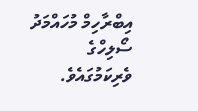އިބްރާހިމް މުހައްމަދު ސޯލިހްގެ ވެރިކަމުގައެވެ.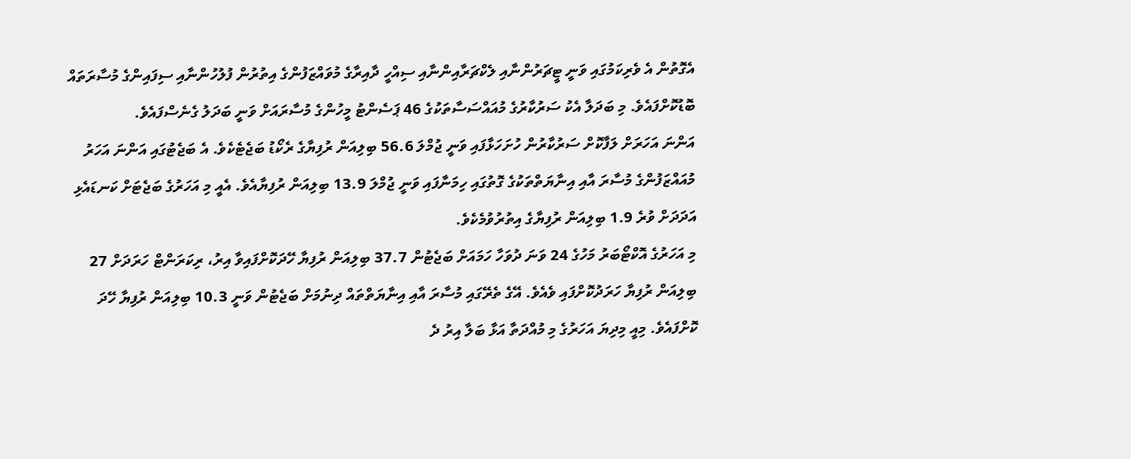އެގޮތުން އެ ވެރިކަމުގައި ވަނީ ޓީޗަރުންނާއި ލެކްޗަރާއިންނާއި ސިއްހީ ދާއިރާގެ މުވައްޒަފުންގެ އިތުރުން ފުލުހުންނާއި ސިފައިންގެ މުސާރަތައް ބޮޑުކޮށްފައެވެ. މި ބަދަލާ އެކު ސަރުކާރުގެ މުއައްސަސާތަކުގެ 46 ޕަސެންޓު މީހުންގެ މުސާރައަށް ވަނީ ބަދަލު ގެނެސްފައެވެ.
އަންނަ އަހަރަށް ލަފާކޮށް ސަރުކާރުން ހުށަހަޅާފައި ވަނީ ޖުމްލަ 56.6 ބިލިއަން ރުފިޔާގެ ރެކޯޑު ބަޖެޓެކެވެ. އެ ބަޖެޓުގައި އަންނަ އަހަރު މުއައްޒަފުންގެ މުސާރަ އާއި އިނާޔަތްތަކުގެ ގޮތުގައި ހިމަނާފައި ވަނީ ޖުމްލަ 13.9 ބިލިއަން ރުފިޔާއެވެ. އެއީ މި އަހަރުގެ ބަޖެޓަށް ކަނޑައެޅި އަދަދަށް ވުރެ 1.9 ބިލިއަން ރުފިޔާގެ އިތުރުވުމެކެވެ.
މި އަހަރުގެ އޮކްޓޯބަރު މަހުގެ 24 ވަނަ ދުވަހާ ހަމައަށް ބަޖެޓުން 37.7 ބިލިއަން ރުފިޔާ ހޭދަކޮށްފައިވާ އިރު، ރިކަރަންޓް ހަރަދަށް 27 ބިލިއަން ރުފިޔާ ހަރަދުކޮށްފައި ވެއެވެ. އޭގެ ތެރޭގައި މުސާރަ އާއި އިނާޔަތްތައް ދިނުމަށް ބަޖެޓުން ވަނީ 10.3 ބިލިއަން ރުފިޔާ ހޭދަ ކޮށްފައެވެ. މިއީ މިދިޔަ އަހަރުގެ މި މުއްދަތާ އަޅާ ބަލާ އިރު ދެ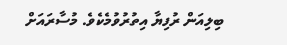ބިލިއަން ރުފިޔާ އިތުރުވުމެކެވެ. މުސާރައަށް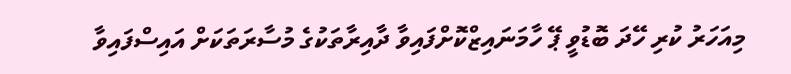މިއަހަރު ކުރި ހޭދަ ބޮޑުވީ ޕޭ ހާމަނައިޒްކޮށްފައިވާ ދާއިރާތަކުގެ މުސާރަތަކަށް އައިސްފައިވާ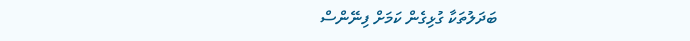ބަދަލުތަކާ ގުޅިގެން ކަމަށް ފިނޭންސް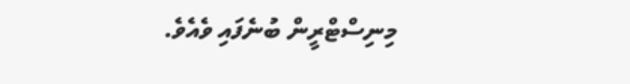މިނިސްޓްރީން ބުނެފައި ވެއެވެ.